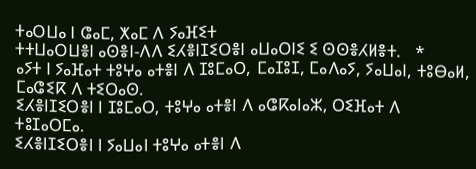ⵜⴰⵔⵡⴰ ⵏ ⵛⴰⵎ, ⵅⴰⵎ ⴷ ⵢⴰⴼⵉⵜ
ⵜⵜⵡⴰⵔⵡⴻⵏ ⴰⵙⴻⵏ-ⴷⴷ ⵉⵃⴻⵏⵊⵉⵔⴻⵏ ⴰⵡⴰⵔⵏⵉ ⵉ ⵙⵙⴻⵃⵍⴻⵜ.   *
ⴰⵢⵜ ⵏ ⵢⴰⴼⴰⵜ ⵜⵓⵖⴰ ⴰⵜⴻⵏ ⴷ ⵊⵓⵎⴰⵔ, ⵎⴰⵊⵓⵊ, ⵎⴰⴷⴰⵢ, ⵢⴰⵡⴰⵏ, ⵜⵓⴱⴰⵍ, ⵎⴰⵛⵉⴽ ⴷ ⵜⵉⵔⴰⵙ.
ⵉⵃⴻⵏⵊⵉⵔⴻⵏ ⵏ ⵊⵓⵎⴰⵔ, ⵜⵓⵖⴰ ⴰⵜⴻⵏ ⴷ ⴰⵛⴽⴰⵏⴰⵣ, ⵔⵉⴼⴰⵜ ⴷ ⵜⵓⵊⴰⵔⵎⴰ.
ⵉⵃⴻⵏⵊⵉⵔⴻⵏ ⵏ ⵢⴰⵡⴰⵏ ⵜⵓⵖⴰ ⴰⵜⴻⵏ ⴷ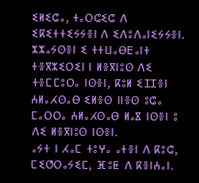ⵉⵍⵉⵛⴰ, ⵜⴰⵔⵛⵉⵛ ⴷ ⵉⴽⵉⵜⵜⵉⵢⵢⴻⵏ ⴷ ⵉⴷⵓⴷⴰⵏⵉⵢⵢⴻⵏ.
ⵣⵣⴰⵢⵙⴻⵏ ⵉ ⵜⵜⵡⴰⴱⴹⴰⵏⵜ ⵜⴻⴳⵣⵉⵔⵉⵏ ⵏ ⵍⴻⴳⵏⵓⵙ ⴷⵉ ⵜⴻⵎⵎⵓⵔⴰ ⵏⵙⴻⵏ, ⴽⵓⵍ ⵉⵊⵊⴻⵏ ⵄⵍⴰⵃⵙⴰⴱ ⵉⵍⴻⵙ ⵏⵏⴻⵙ ⵓⵛⴰ ⵎⴰⵔⵔⴰ ⵄⵍⴰⵃⵙⴰⴱ ⵍⴰⴵ ⵏⵙⴻⵏ ⵓ ⴷⵉ ⵍⴻⴳⵏⵓⵙ ⵏⵙⴻⵏ.
ⴰⵢⵜ ⵏ ⵃⴰⵎ ⵜⵓⵖⴰ ⴰⵜⴻⵏ ⴷ ⴽⵓⵛ, ⵎⵉⵚⵔⴰⵢⵉⵎ, ⴼⵓⵟ ⴷ ⴽⴻⵏⵄⴰⵏ.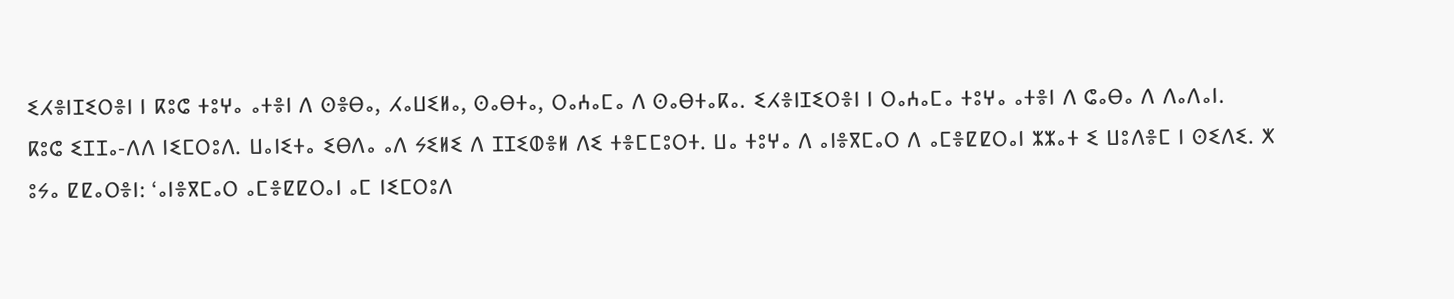ⵉⵃⴻⵏⵊⵉⵔⴻⵏ ⵏ ⴽⵓⵛ ⵜⵓⵖⴰ ⴰⵜⴻⵏ ⴷ ⵙⴻⴱⴰ, ⵃⴰⵡⵉⵍⴰ, ⵙⴰⴱⵜⴰ, ⵔⴰⵄⴰⵎⴰ ⴷ ⵙⴰⴱⵜⴰⴽⴰ. ⵉⵃⴻⵏⵊⵉⵔⴻⵏ ⵏ ⵔⴰⵄⴰⵎⴰ ⵜⵓⵖⴰ ⴰⵜⴻⵏ ⴷ ⵛⴰⴱⴰ ⴷ ⴷⴰⴷⴰⵏ.
ⴽⵓⵛ ⵉⵊⵊⴰ-ⴷⴷ ⵏⵉⵎⵔⵓⴷ. ⵡⴰⵏⵉⵜⴰ ⵉⴱⴷⴰ ⴰⴷ ⵢⵉⵍⵉ ⴷ ⵊⵊⵉⵀⴻⵍ ⴷⵉ ⵜⴻⵎⵎⵓⵔⵜ. ⵡⴰ ⵜⵓⵖⴰ ⴷ ⴰⵏⴻⴳⵎⴰⵔ ⴷ ⴰⵎⴻⵇⵇⵔⴰⵏ ⵣⵣⴰⵜ ⵉ ⵡⵓⴷⴻⵎ ⵏ ⵙⵉⴷⵉ. ⵅ ⵓⵢⴰ ⵇⵇⴰⵔⴻⵏ: ‘ⴰⵏⴻⴳⵎⴰⵔ ⴰⵎⴻⵇⵇⵔⴰⵏ ⴰⵎ ⵏⵉⵎⵔⵓⴷ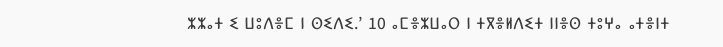ⵣⵣⴰⵜ ⵉ ⵡⵓⴷⴻⵎ ⵏ ⵙⵉⴷⵉ.’ 10 ⴰⵎⴻⵣⵡⴰⵔ ⵏ ⵜⴳⴻⵍⴷⵉⵜ ⵏⵏⴻⵙ ⵜⵓⵖⴰ ⴰⵜⴻⵏⵜ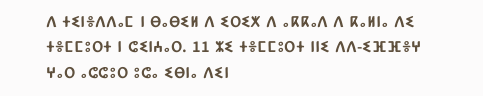ⴷ ⵜⵉⵏⴻⴷⴷⴰⵎ ⵏ ⴱⴰⴱⵉⵍ ⴷ ⵉⵔⵉⵅ ⴷ ⴰⴽⴽⴰⴷ ⴷ ⴽⴰⵍⵏⴰ ⴷⵉ ⵜⴻⵎⵎⵓⵔⵜ ⵏ ⵛⵉⵏⵄⴰⵔ. 11 ⵣⵉ ⵜⴻⵎⵎⵓⵔⵜ ⵏⵏⵉ ⴷⴷ-ⵉⴼⴼⴻⵖ ⵖⴰⵔ ⴰⵛⵛⵓⵔ ⵓⵛⴰ ⵉⴱⵏⴰ ⴷⵉⵏ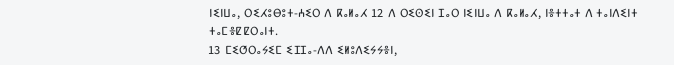ⵏⵉⵏⵡⴰ, ⵔⵉⵃⵓⴱⵓⵜ-ⵄⵉⵔ ⴷ ⴽⴰⵍⴰⵃ 12 ⴷ ⵔⵉⵙⵉⵏ ⵊⴰⵔ ⵏⵉⵏⵡⴰ ⴷ ⴽⴰⵍⴰⵃ, ⵏⴻⵜⵜⴰⵜ ⴷ ⵜⴰⵏⴷⵉⵏⵜ ⵜⴰⵎⴻⵇⵇⵔⴰⵏⵜ.
13 ⵎⵉⵚⵔⴰⵢⵉⵎ ⵉⵊⵊⴰ-ⴷⴷ ⵉⵍⵓⴷⵉⵢⵢⴻⵏ,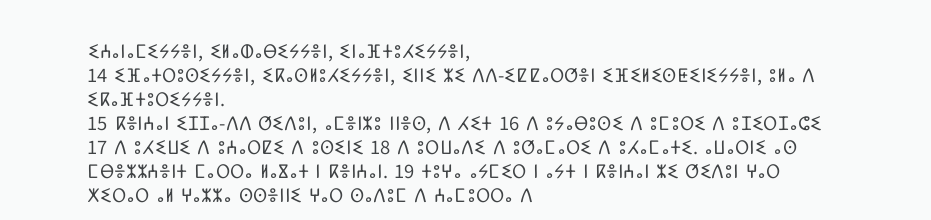ⵉⵄⴰⵏⴰⵎⵉⵢⵢⴻⵏ, ⵉⵍⴰⵀⴰⴱⵉⵢⵢⴻⵏ, ⵉⵏⴰⴼⵜⵓⵃⵉⵢⵢⴻⵏ,
14 ⵉⴼⴰⵜⵔⵓⵙⵉⵢⵢⴻⵏ, ⵉⴽⴰⵙⵍⵓⵃⵉⵢⵢⴻⵏ, ⵉⵏⵏⵉ ⵣⵉ ⴷⴷ-ⵉⵇⵇⴰⵔⵚⴻⵏ ⵉⴼⵉⵍⵉⵙⵟⵉⵏⵉⵢⵢⴻⵏ, ⵓⵍⴰ ⴷ ⵉⴽⴰⴼⵜⵓⵔⵉⵢⵢⴻⵏ.
15 ⴽⴻⵏⵄⴰⵏ ⵉⵊⵊⴰ-ⴷⴷ ⵚⵉⴷⵓⵏ, ⴰⵎⴻⵏⵣⵓ ⵏⵏⴻⵙ, ⴷ ⵃⵉⵜ 16 ⴷ ⵓⵢⴰⴱⵓⵙⵉ ⴷ ⵓⵎⵓⵔⵉ ⴷ ⵓⵊⵉⵔⵊⴰⵛⵉ 17 ⴷ ⵓⵃⵉⵡⵉ ⴷ ⵓⵄⴰⵔⵇⵉ ⴷ ⵓⵙⵉⵏⵉ 18 ⴷ ⵓⵔⵡⴰⴷⵉ ⴷ ⵓⵚⴰⵎⴰⵔⵉ ⴷ ⵓⵃⴰⵎⴰⵜⵉ. ⴰⵡⴰⵔⵏⵉ ⴰⵙ ⵎⴱⴻⵣⵣⵄⴻⵏⵜ ⵎⴰⵔⵔⴰ ⵍⴰⴵⴰⵜ ⵏ ⴽⴻⵏⵄⴰⵏ. 19 ⵜⵓⵖⴰ ⴰⵢⵎⵉⵔ ⵏ ⴰⵢⵜ ⵏ ⴽⴻⵏⵄⴰⵏ ⵣⵉ ⵚⵉⴷⵓⵏ ⵖⴰⵔ ⵅⵉⵔⴰⵔ ⴰⵍ ⵖⴰⵣⵣⴰ ⵙⵙⴻⵏⵏⵉ ⵖⴰⵔ ⵙⴰⴷⵓⵎ ⴷ ⵄⴰⵎⵓⵔⵔⴰ ⴷ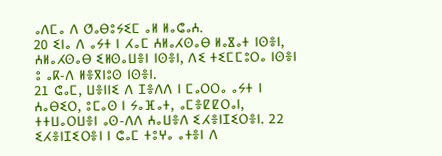ⴰⴷⵎⴰ ⴷ ⵚⴰⴱⵓⵢⵉⵎ ⴰⵍ ⵍⴰⵛⴰⵄ.
20 ⵉⵏⴰ ⴷ ⴰⵢⵜ ⵏ ⵃⴰⵎ ⵄⵍⴰⵃⵙⴰⴱ ⵍⴰⴵⴰⵜ ⵏⵙⴻⵏ, ⵄⵍⴰⵃⵙⴰⴱ ⵉⵍⵙⴰⵡⴻⵏ ⵏⵙⴻⵏ, ⴷⵉ ⵜⵉⵎⵎⵓⵔⴰ ⵏⵙⴻⵏ ⵓ ⴰⴽ-ⴷ ⵍⴻⴳⵏⵓⵙ ⵏⵙⴻⵏ.
21 ⵛⴰⵎ, ⵡⴻⵏⵏⵉ ⴷ ⵊⴻⴷⴷ ⵏ ⵎⴰⵔⵔⴰ ⴰⵢⵜ ⵏ ⵄⴰⴱⵉⵔ, ⵓⵎⴰⵙ ⵏ ⵢⴰⴼⴰⵜ, ⴰⵎⴻⵇⵇⵔⴰⵏ, ⵜⵜⵡⴰⵔⵡⴻⵏ ⴰⵙ-ⴷⴷ ⵄⴰⵡⴻⴷ ⵉⵃⴻⵏⵊⵉⵔⴻⵏ. 22 ⵉⵃⴻⵏⵊⵉⵔⴻⵏ ⵏ ⵛⴰⵎ ⵜⵓⵖⴰ ⴰⵜⴻⵏ ⴷ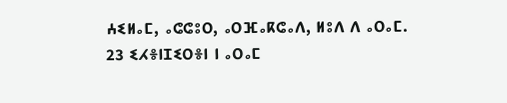ⵄⵉⵍⴰⵎ, ⴰⵛⵛⵓⵔ, ⴰⵔⴼⴰⴽⵛⴰⴷ, ⵍⵓⴷ ⴷ ⴰⵔⴰⵎ.
23 ⵉⵃⴻⵏⵊⵉⵔⴻⵏ ⵏ ⴰⵔⴰⵎ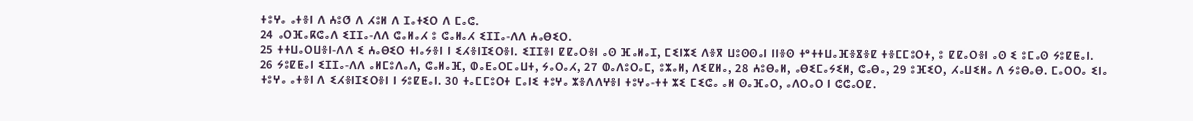ⵜⵓⵖⴰ ⴰⵜⴻⵏ ⴷ ⵄⵓⵚ ⴷ ⵃⵓⵍ ⴷ ⵊⴰⵜⵉⵔ ⴷ ⵎⴰⵛ.
24 ⴰⵔⴼⴰⴽⵛⴰⴷ ⵉⵊⵊⴰ-ⴷⴷ ⵛⴰⵍⴰⵃ ⵓ ⵛⴰⵍⴰⵃ ⵉⵊⵊⴰ-ⴷⴷ ⵄⴰⴱⵉⵔ.
25 ⵜⵜⵡⴰⵔⵡⴻⵏ-ⴷⴷ ⵉ ⵄⴰⴱⵉⵔ ⵜⵏⴰⵢⴻⵏ ⵏ ⵉⵃⴻⵏⵊⵉⵔⴻⵏ. ⵉⵊⵊⴻⵏ ⵇⵇⴰⵔⴻⵏ ⴰⵙ ⴼⴰⵍⴰⵊ, ⵎⵉⵏⵣⵉ ⴷⴻⴳ ⵡⵓⵙⵙⴰⵏ ⵏⵏⴻⵙ ⵜᵉⵜⵜⵡⴰⴼⴻⴵⴻⵇ ⵜⴻⵎⵎⵓⵔⵜ, ⵓ ⵇⵇⴰⵔⴻⵏ ⴰⵙ ⵉ ⵓⵎⴰⵙ ⵢⵓⵇⵟⴰⵏ.
26 ⵢⵓⵇⵟⴰⵏ ⵉⵊⵊⴰ-ⴷⴷ ⴰⵍⵎⵓⴷⴰⴷ, ⵛⴰⵍⴰⴼ, ⵀⴰⴹⴰⵔⵎⴰⵡⵜ, ⵢⴰⵔⴰⵃ, 27 ⵀⴰⴷⵓⵔⴰⵎ, ⵓⵣⴰⵍ, ⴷⵉⵇⵍⴰ, 28 ⵄⵓⴱⴰⵍ, ⴰⴱⵉⵎⴰⵢⵉⵍ, ⵛⴰⴱⴰ, 29 ⵓⴼⵉⵔ, ⵃⴰⵡⵉⵍⴰ ⴷ ⵢⵓⴱⴰⴱ. ⵎⴰⵔⵔⴰ ⵉⵏⴰ ⵜⵓⵖⴰ ⴰⵜⴻⵏ ⴷ ⵉⵃⴻⵏⵊⵉⵔⴻⵏ ⵏ ⵢⵓⵇⵟⴰⵏ. 30 ⵜⴰⵎⵎⵓⵔⵜ ⵎⴰⵏⵉ ⵜⵓⵖⴰ ⵣⴻⴷⴷⵖⴻⵏ ⵜⵓⵖⴰ-ⵜⵜ ⵣⵉ ⵎⵉⵛⴰ ⴰⵍ ⵙⴰⴼⴰⵔ, ⴰⴷⵔⴰⵔ ⵏ ⵛⵛⴰⵔⵇ.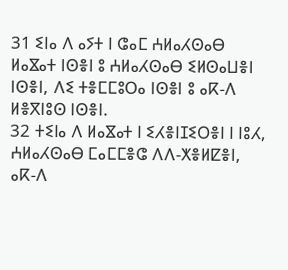31 ⵉⵏⴰ ⴷ ⴰⵢⵜ ⵏ ⵛⴰⵎ ⵄⵍⴰⵃⵙⴰⴱ ⵍⴰⴵⴰⵜ ⵏⵙⴻⵏ ⵓ ⵄⵍⴰⵃⵙⴰⴱ ⵉⵍⵙⴰⵡⴻⵏ ⵏⵙⴻⵏ, ⴷⵉ ⵜⴻⵎⵎⵓⵔⴰ ⵏⵙⴻⵏ ⵓ ⴰⴽ-ⴷ ⵍⴻⴳⵏⵓⵙ ⵏⵙⴻⵏ.
32 ⵜⵉⵏⴰ ⴷ ⵍⴰⴵⴰⵜ ⵏ ⵉⵃⴻⵏⵊⵉⵔⴻⵏ ⵏ ⵏⵓⵃ, ⵄⵍⴰⵃⵙⴰⴱ ⵎⴰⵎⵎⴻⵛ ⴷⴷ-ⵅⴻⵍⵇⴻⵏ, ⴰⴽ-ⴷ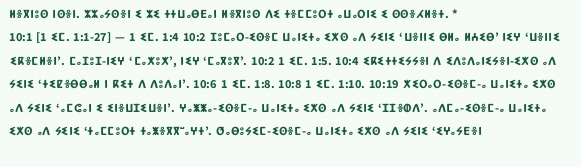ⵍⴻⴳⵏⵓⵙ ⵏⵙⴻⵏ. ⵣⵣⴰⵢⵙⴻⵏ ⵉ ⵣⵉ ⵜⵜⵡⴰⴱⴹⴰⵏ ⵍⴻⴳⵏⵓⵙ ⴷⵉ ⵜⴻⵎⵎⵓⵔⵜ ⴰⵡⴰⵔⵏⵉ ⵉ ⵙⵙⴻⵃⵍⴻⵜ. *
10:1 [1 ⵉⵎ. 1:1-27] — 1 ⵉⵎ. 1:4 10:2 ⵊⵓⵎⴰⵔ-ⵉⵙⴻⵎ ⵡⴰⵏⵉⵜⴰ ⵉⵅⵙ ⴰⴷ ⵢⵉⵏⵉ ‘ⵡⴻⵏⵏⵉ ⴱⵍⴰ ⵍⵄⵉⴱ’ ⵏⵉⵖ ‘ⵡⴻⵏⵏⵉ ⵉⴽⴻⵎⵍⴻⵏ’. ⵎⴰⵊⵓⵊ-ⵏⵉⵖ ‘ⵎⴰⵅⵓⵅ’, ⵏⵉⵖ ‘ⵎⴰⴳⵓⴳ’. 10:2 1 ⵉⵎ. 1:5. 10:4 ⵉⴽⵉⵜⵜⵉⵢⵢⴻⵏ ⴷ ⵉⴷⵓⴷⴰⵏⵉⵢⴻⵏ-ⵉⵅⵙ ⴰⴷ ⵢⵉⵏⵉ ‘ⵜⵉⵇⴻⴱⴱⴰⵍ ⵏ ⴽⵉⵜ ⴷ ⴷⵓⴷⴰⵏ’. 10:6 1 ⵉⵎ. 1:8. 10:8 1 ⵉⵎ. 1:10. 10:19 ⵅⵉⵔⴰⵔ-ⵉⵙⴻⵎ-ⴰ ⵡⴰⵏⵉⵜⴰ ⵉⵅⵙ ⴰⴷ ⵢⵉⵏⵉ ‘ⴰⵎⵛⴰⵏ ⵉ ⵉⵏⴻⵡⵊⵉⵡⴻⵏ’. ⵖⴰⵥⵥⴰ-ⵉⵙⴻⵎ-ⴰ ⵡⴰⵏⵉⵜⴰ ⵉⵅⵙ ⴰⴷ ⵢⵉⵏⵉ ‘ⵊⵊⴻⵀⴷ’. ⴰⴷⵎⴰ-ⵉⵙⴻⵎ-ⴰ ⵡⴰⵏⵉⵜⴰ ⵉⵅⵙ ⴰⴷ ⵢⵉⵏⵉ ‘ⵜⴰⵎⵎⵓⵔⵜ ⵜⴰⵥⴻⴳⴳⵯⴰⵖⵜ’. ⵚⴰⴱⵓⵢⵉⵎ-ⵉⵙⴻⵎ-ⴰ ⵡⴰⵏⵉⵜⴰ ⵉⵅⵙ ⴰⴷ ⵢⵉⵏⵉ ‘ⵉⵖⴰⵢⴹⴻⵏ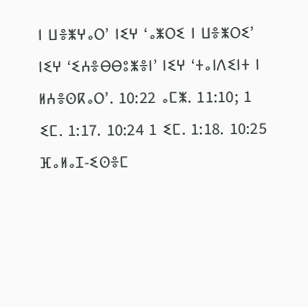ⵏ ⵡⴻⵥⵖⴰⵔ’ ⵏⵉⵖ ‘ⴰⵥⵔⵉ ⵏ ⵡⴻⵥⵔⵉ’ ⵏⵉⵖ ‘ⵉⵄⴻⴱⴱⵓⵥⴻⵏ’ ⵏⵉⵖ ‘ⵜⴰⵏⴷⵉⵏⵜ ⵏ ⵍⵄⴻⵙⴽⴰⵔ’. 10:22 ⴰⵎⵥ. 11:10; 1 ⵉⵎ. 1:17. 10:24 1 ⵉⵎ. 1:18. 10:25 ⴼⴰⵍⴰⵊ-ⵉⵙⴻⵎ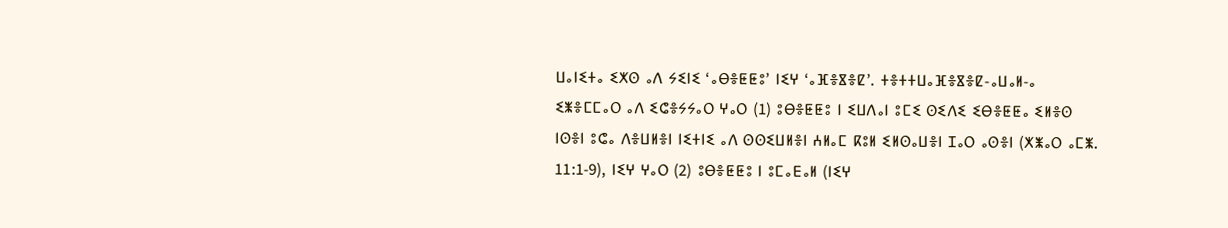ⵡⴰⵏⵉⵜⴰ ⵉⵅⵙ ⴰⴷ ⵢⵉⵏⵉ ‘ⴰⴱⴻⵟⵟⵓ’ ⵏⵉⵖ ‘ⴰⴼⴻⴵⴻⵇ’. ⵜⴻⵜⵜⵡⴰⴼⴻⴵⴻⵇ-ⴰⵡⴰⵍ-ⴰ ⵉⵥⴻⵎⵎⴰⵔ ⴰⴷ ⵉⵛⴻⵢⵢⴰⵔ ⵖⴰⵔ (1) ⵓⴱⴻⵟⵟⵓ ⵏ ⵉⵡⴷⴰⵏ ⵓⵎⵉ ⵙⵉⴷⵉ ⵉⴱⴻⵟⵟⴰ ⵉⵍⴻⵙ ⵏⵙⴻⵏ ⵓⵛⴰ ⴷⴻⵡⵍⴻⵏ ⵏⵉⵜⵏⵉ ⴰⴷ ⵙⵙⵉⵡⵍⴻⵏ ⵄⵍⴰⵎ ⴽⵓⵍ ⵉⵍⵙⴰⵡⴻⵏ ⵊⴰⵔ ⴰⵙⴻⵏ (ⵅⵥⴰⵔ ⴰⵎⵥ. 11:1-9), ⵏⵉⵖ ⵖⴰⵔ (2) ⵓⴱⴻⵟⵟⵓ ⵏ ⵓⵎⴰⴹⴰⵍ (ⵏⵉⵖ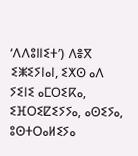‘ⴷⴷⵓⵏⵏⵉⵜ’) ⴷⴻⴳ ⵉⵥⵉⵢⵏⴰⵏ, ⵉⵅⵙ ⴰⴷ ⵢⵉⵏⵉ ⴰⵎⵔⵉⴽⴰ, ⵉⴼⵔⵉⵇⵉⵢⵢⴰ, ⴰⵙⵉⵢⴰ, ⵓⵙⵜⵔⴰⵍⵉⵢⴰ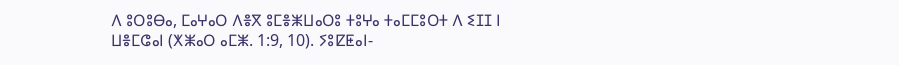ⴷ ⵓⵔⵓⴱⴰ, ⵎⴰⵖⴰⵔ ⴷⴻⴳ ⵓⵎⴻⵥⵡⴰⵔⵓ ⵜⵓⵖⴰ ⵜⴰⵎⵎⵓⵔⵜ ⴷ ⵉⵊⵊ ⵏ ⵡⴻⵎⵛⴰⵏ (ⵅⵥⴰⵔ ⴰⵎⵥ. 1:9, 10). ⵢⵓⵇⵟⴰⵏ-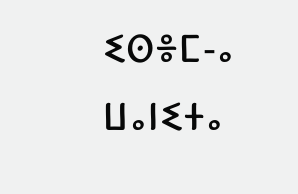ⵉⵙⴻⵎ-ⴰ ⵡⴰⵏⵉⵜⴰ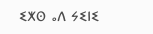ⵉⵅⵙ ⴰⴷ ⵢⵉⵏⵉ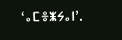‘ⴰⵎⴻⵥⵢⴰⵏ’.